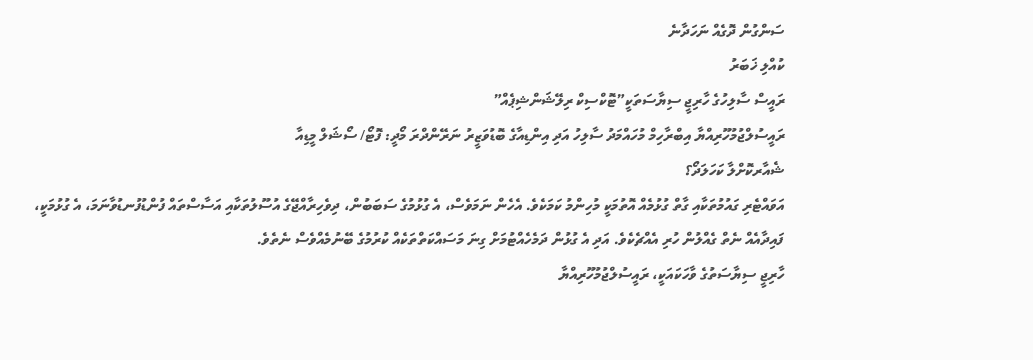ސަންގުން ދޮގެއް ނަހަދާނެ
ކުއްލި ޚަބަރު
ރައީސް ސާލިހުގެ ހާރިޖީ ސިޔާސަތަކީ”ޓޮކްސިކް ރިލޭޝަންޝިޕެއް”
ރައީސުލްޖުމުހޫރިއްޔާ އިބްރާހިމް މުހައްމަދު ސާލިހު އަދި އިންޑިއާގެ ބޮޑުވަޒީރު ނަރޭންދްރަ މޯދީ: ފޮޓޯ/ ސޯޝަލް މީޑިއާ
ޝެއާރކޮށްލާ ކަހަލަދޯ؟
އަވައްޓެރި ގައުމުތަކާއި ގާތް ގުޅުމެއް އޮތުމަކީ މުހިންމު ކަމަކެވެ. އެހެން ނަމަވެސް، އެ ގުޅުމުގެ ސަބަބުން، ދިވެހިރާއްޖޭގެ އުސޫލުތަކާއި އަސާސްތައް ފުންޑުފުނޑުވާނަމަ، އެ ގުޅުމަކީ، ފައިދާއެއް ނެތް ގެއްލުން ހުރި އެއްޗެކެވެ. އަދި އެ ގުޅުން ދަމެހެއްޓުމަށް ގިނަ މަސައްކަތްތަކެއް ކުރުމުގެ ބޭނުމެއްވެސް ނެތެވެ.
ހާރިޖީ ސިޔާސަތުގެ ވާހަކައަކީ، ރައީސުލްޖުމުހޫރިއްޔާ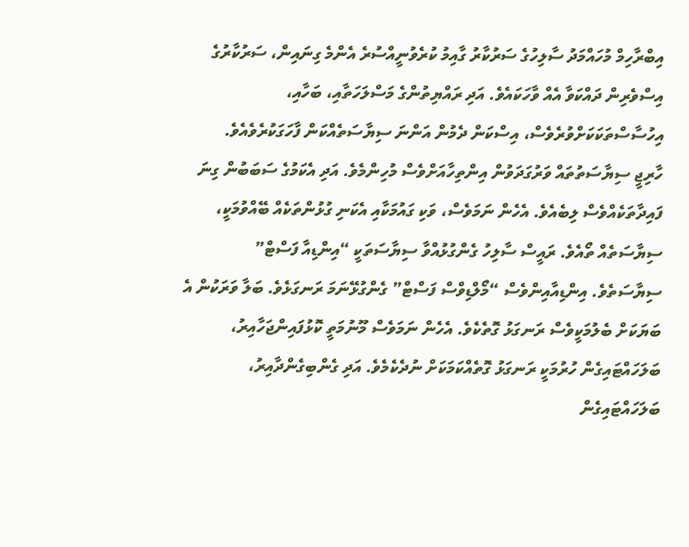އިބްރާހިމް މުހައްމަދު ސާލިހުގެ ސަރުކާރު ގާއިމު ކުރެވުނީއްސުރެ އެންމެ ގިނައިން، ސަރުކާރުގެ އިސްވެރިން ދައްކަވާ އެއް ވާހަކައެވެ. އަދި ރައްޔިތުންގެ މަސްލަހަތާއި، ބަހާއި، އިހުސާސްތަކަކަށްވުރެވެސް، އިސްކަން ދެމުން އަންނަ ސިޔާސަތެއްކަން ފާހަގަކުރެވެއެވެ.
ހާރިޖީ ސިޔާސަތުތައް ވަރުގަދަވުން އިންތިހާއަށްވެސް މުހިންމެވެ. އަދި އެކަމުގެ ސަބަބުން ގިނަ ފައިދާތަކެއްވެސް ލިބެއެވެ. އެހެން ނަމަވެސް، ވަކި ގައުމަކާއި އެކަނި ގުޅުންތަކެއް ބޭއްވުމަކީ، ސިޔާސަތެއް ތޯއެވެ. ރައީސް ސާލިހު ގެންގުޅުއްވާ ސިޔާސަތަކީ “އިންޑިއާ ފަސްޓް” ސިޔާސަތެވެ. އިންޑިއާއިންވެސް “މޯލްޑިވްސް ފަސްޓް” ގެންގުޅޭނަމަ ރަނގަޅެވެ. ބަލާ ވަރަކުން އެ ބަޔަކަށް ބެލުމަކީވެސް ރަނގަޅު ގޮތެކެވެ. އެހެން ނަމަވެސް މޫނުމަތީ ކޮޅުފައިންޖަހާއިރު، ބަލަހައްޓައިގެން ހުރުމަކީ ރަނގަޅު ގޮތެއްކަމަކަށް ނުދެކެމެވެ. އަދި ގެންބިގެންދާއިރު، ބަލަހައްޓައިގެން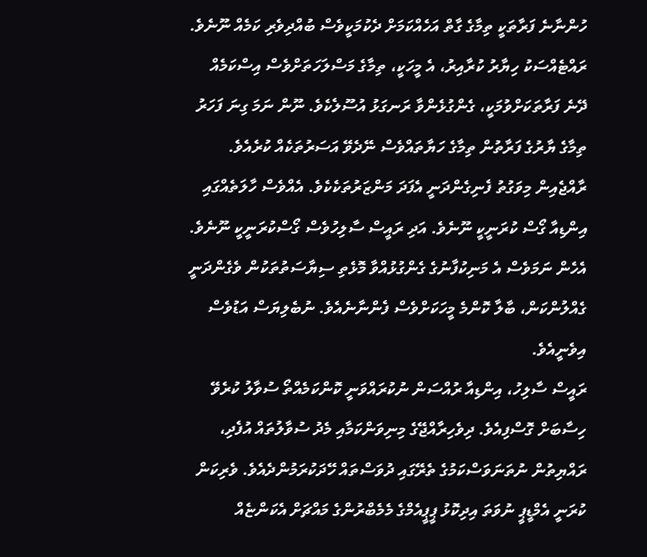ހުންނާނެ ފަރާތަކީ ތިމާގެ ގާތް އަހެއްކަމަށް ދެކުމަކީވެސް ބުއްދިވެރި ކަމެއް ނޫނެވެ.
ރައްޓެއްސަކު ހިޔާރު ކުރާއިރު، އެ މީހަކީ، ތިމާގެ މަސްލަހަތަށްވެސް އިސްކަމެއް ދޭނެ ފަރާތަކަށްވުމަކީ، ގެންގުޅެންވާ ރަނގަޅު އުސޫލެކެވެ. ނޫން ނަމަ ގިނަ ފަހަރު ތިމާގެ ޔާރުގެ ފަރާތުން ތިމާގެ ހަޔާތައްވެސް ނޭދެވޭ އަސަރުތަކެއް ކުރެއެވެ. ރާއްޖެއިން މިވަގުތު ފެނިގެންދަނީ އެފަދަ މަންޒަރުތަކެކެވެ. އެއްވެސް ހާލަތެއްގައި އިންޑިއާ ގޯސް ކުރަނީކީ ނޫނެވެ. އަދި ރައީސް ސާލިހުވެސް ގޯސްކުރަނީކީ ނޫނެވެ. އެހެން ނަމަވެސް އެ މަނިކުފާނުގެ ގެންގުޅުއްވާ މޮޅެތި ސިޔާސަތުތަކުން ވެގެންދަނީ ގެއްލުންކަން، ބާލާ ކޮންމެ މީހަކަށްވެސް ފެންނާނެއެވެ. ނުބެލިޔަސް އަޑުވެސް އިވެނީއެވެ.
ރައީސް ސާލިހު، އިންޑިއާ ރުއްސަން ނުކުރައްވަނީ ކޮންކަމެއްތޯ ސުވާލު ކުރެވޭ ހިސާބަށް ގޮސްފިއެވެ. ދިވެހިރާއްޖޭގެ މިނިވަންކަމާއި މެދު ސުވާލުތައް އުފެދި، ރައްޔިތުން ނުތަނަވަސްކަމުގެ ތެރޭގައި ދުވަސްތައް ހޭދަކުރަމުންދެއެވެ. ވެރިކަން ކުރަނީ އެމްޑީޕީ ނުވަތަ އިދިކޮޅު ޕީޕީއެމްގެ މެމެބްރުންގެ މައްޗަށް އެކަންޏެއް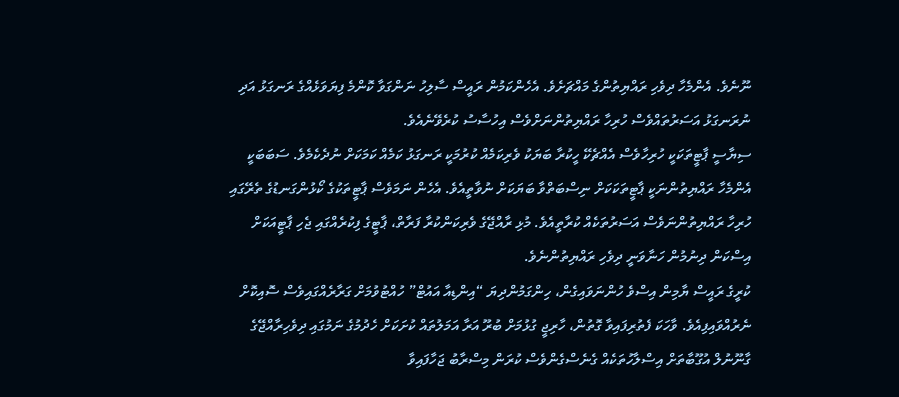ނޫނެވެ. އެންމެހާ ދިވެހި ރައްޔިތުންގެ މައްޗަށެވެ. އެހެންކަމުން ރައީސް ސާލިހު ނަންގަވާ ކޮންމެ ފިޔަވަޅެއްގެ ރަނގަޅު އަދި ނުރަނގަޅު އަސަރުތައްވެސް ހުރިހާ ރައްޔިތުންނަށްވެސް އިހުސާސު ކުރެވޭނެއެވެ.
ސިޔާސީ ޕާޓީތަކަކީ ހުރިހާވެސް އެއްޗެކޭ ހީކުރާ ބަޔަކު ވެރިކަމެއް ކުރުމަކީ ރަނގަޅު ކަމެއް ކަމަކަށް ނުދެކެމެވެ. ސަބަބަކީ އެންމެހާ ރައްޔިތުންނަކީ ޕާޓީތަކަކަށް ނިސްބަތްވާ ބަޔަކަށް ނުވާތީއެވެ. އެހެން ނަމަވެސް ޕާޓީތަކުގެ ކޯޅުންގަނޑުގެ ތެރޭގައި ހުރިހާ ރައްޔިތުންނަވެސް އަސަރުތަކެއް ކުރާތީއެވެ. މުޅި ރާއްޖޭގެ ވެރިކަންކުރާ ފަރާތް، ޕާޓީގެ ފިކުރެއްގައި ޖެހި ޕާޓީއަކަށް އިސްކަން ދިނުމުން ހަނާވަނީ ދިވެހި ރައްޔިތުންނެވެ.
ކުރީގެ ރައީސް ޔާމިން އިސްވެ ހުންނަވައިގެން، ހިންގަމުންދިޔަ “އިންޑިއާ އައުޓް” ހުއްޓުވުމަށް ގަރާރެއްގައިވެސް ސޮއިކޮށް ނެރުއްވައިފިއެވެ. ވާހަކަ ފެތުރިފައިވާ ގޮތުން، ހާރިޖީ ގުޅުމަށް ބުރޫ އަރާ އަމަލުތައް ކުށަކަށް ހެދުމުގެ ނަމުގައި ދިވެހިރާއްޖޭގެ ގާނޫނުލް އުގޫބާތަށް އިސްލާހުތަކެއް ގެނެސްގެންވެސް ކުރަން މިސްރާބު ޖަހާފައިވާ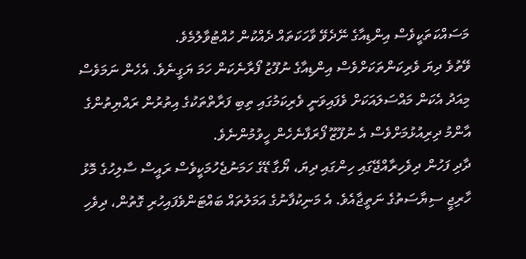މަސައްކަތަކީވެސް އިންޑިއާގެ ނޭދެވޭ ވާހަކަތައް ދެއްކުން ހުއްޓުވާލުމެވެ.
ވޭތުވެ ދިޔަ ވެރިކަންތަކަށްވެސް އިންޑިއާގެ ނުފޫޒު ފޯރާނެކަން ހަމަ ޔަގީނެވެ. އެހެން ނަމަވެސް މިއަދު އެކަން މައްސަލައަކަށް ވެފައިވަނީ ވެރިކަމުގައި ތިބި ފަރާތްތަކުގެ އިތުރުން ރައްޔިތުންގެ އާންމު ދިރިއުޅުމަށްވެސް އެ ނުފޫޒޫ ފޯރަފާނެހެން ހީވުމުންނެވެ.
ދާދި ފަހުން ދިވެހިރާއްޖޭގައި ހިންގައި ދިޔަ، ޔޯގާ ޑޭގެ ހަމަނުޖެހުމަކީވެސް ރައީސް ސާލިހުގެ މޮޅު ހާރިޖީ ސިޔާސަތުގެ ނަތީޖާއެވެ. އެ މަނިކުފާނުގެ އަމަލުތައް ބައްޓަންވެފައިހުރި ގޮތުން، ދިވެހި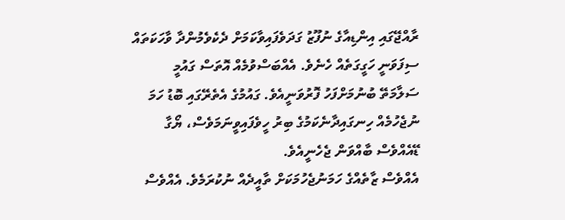ރާއްޖޭގައި އިންޑިއާގެ ނުފޫޒު ގަދަވެފައިވާކަމަށް ދެކެވެމުންދާ ވާހަކަތައް ސިފަވަނީ ހަގީގަތެއް ހެނެވެ. އެއްބަސްވުމެއް އޮތަސް ގައުމީ ސަލާމަތޭ ބުނުމަށްފަހު ފޮރުވަނީއެވެ. ގައުމުގެ އެތެރޭގައި ބޮޑު ހަމަ ނުޖެހުމެއް ހިނގައިދާނެކަމުގެ ބިރު ހީވެފައިވީނަމަވެސް، ޔޯގާ ޑޭއެއްވެސް ބާއްވަން ޖެހެނީއެވެ.
އެއްވެސް ޒާތެއްގެ ހަމަނުޖެހުމަކަށް ތާއީދެއް ނުކުރަމެވެ. އެއްވެސް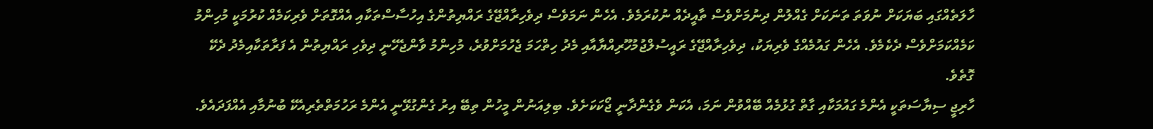ހާލަތެއްގައި ބަޔަކަށް ނުވަތަ ތަނަކަށް ގެއްލުން ދިނުމަށްވެސް ތާއީދެއް ނުކުރަމެވެ. އެހެން ނަމަވެސް ދިވެހިރާއްޖޭގެ ރައްޔިތުންގެ އިހުސާސްތަކާއި އެއްގޮތަށް ވެރިކަމެއް ކުރުމަކީ މުހިންމު ކަމެއްކަމަށްވެސް ދެކެމެވެ. އެހެން ގައުމެއްގެ ވެރިޔަކު، ދިވެހިރާއްޖޭގެ ރައީސުލްޖުމުހޫރިއްޔާއާއި މެދު ހިތްހަމަ ޖެހުމަށްވުރެ، މުހިންމު ވާންޖެހޭނީ ދިވެހި ރައްޔިތުން އެ ފަރާތަކާއިމެދު ދެކޭ ގޮތެވެ.
ހާރިޖީ ސިޔާސަތަކީ އެންމެ ގައުމަކާއި ގާތް ގުޅުމެއް ބޭއްވުން ނަމަ، އެކަން ވެގެންދާނީ ޖޯކަކަށެވެ. ބިލިއަނުން މީހުން ތިބޭ އިރު ގެންގުޅޭނީ އެންމެ ރަހުމަތްތެރިއެކޭ ބުނުމާއި އެއްފަދައެވެ.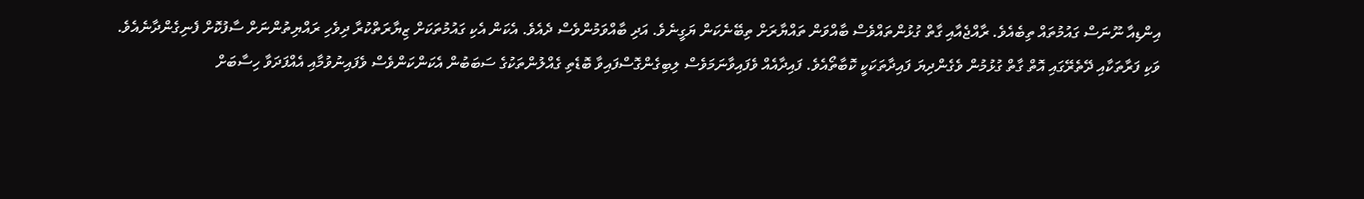އިންޑިއާ ނޫނަސް ގައުމުތައް ތިބެއެވެ. ރާއްޖެއާއި ގާތް ގުޅުންތައްވެސް ބާއްވަން ތައްޔާރަށް ތިބޭނެކަން ޔަގީނެވެ. އަދި ބާއްވަމުންވެސް ދެއެވެ. އެކަން އެކި ގައުމުތަކަށް ޒިޔާރަތްކުރާ ދިވެހި ރައްޔިތުންނަށް ސާފުކޮށް ފެނިގެންދާނެއެވެ.
ވަކި ފަރާތަކާއި ދޭތެރޭގައި އޮތް ގާތް ގުޅުމުން ވެގެންދިޔަ ފައިދާތަކަކީ ކޮބާތޯއެވެ. ފައިދާއެއް ވެފައިވާނަމަވެސް ލިބިގެންގޮސްފައިވާ ބޮޑެތި ގެއްލުންތަކުގެ ސަބަބުން އެކަންކަންވެސް ވެފައިނުވުމާއި އެއްފަދަވާ ހިސާބަށް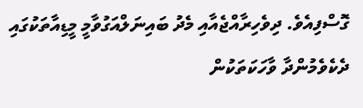ގޮސްފިއެވެ. ދިވެހިރާއްޖެއާއި މެދު ބައިނަލްއަގުވާމީ މީޑިއާތަކުގައި ދެކެވެމުންދާ ވާހަކަތަކުން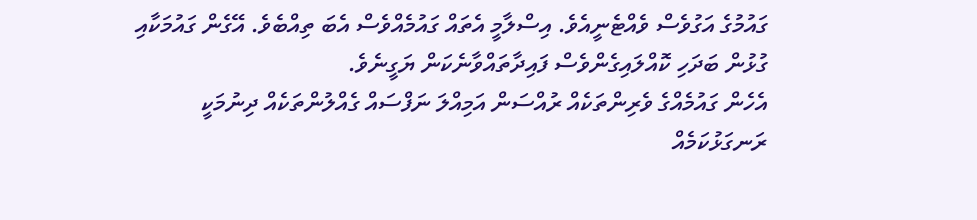ގައުމުގެ އަގުވެސް ވެއްޓެނީއެވެ. އިސްލާމީ އެތައް ގައުމެއްވެސް އެބަ ތިއްބެވެ. އޭގެން ގައުމަކާއި ގުޅުން ބަދަހި ކޮއްލައިގެންވެސް ފައިދާތައްވާނެކަން ޔަގީނެވެ.
އެހެން ގައުމެއްގެ ވެރިންތަކެއް ރުއްސަން އަމިއްލަ ނަފްސައް ގެއްލުންތަކެއް ދިނުމަކީ ރަނގަޅުކަމެއް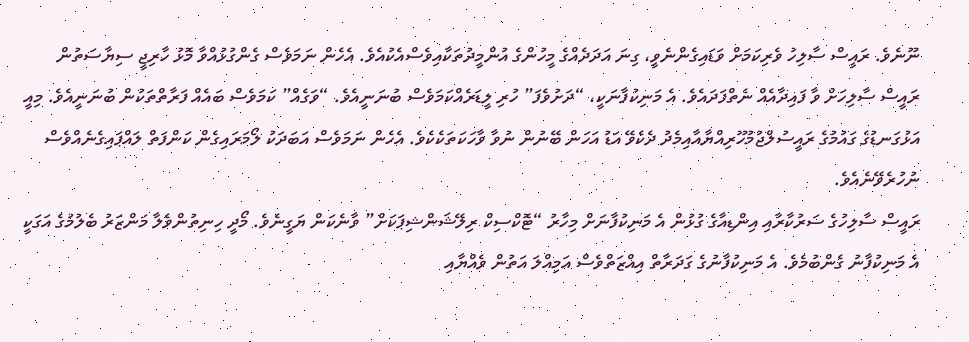ނޫނެވެ. ރައީސް ސާލިހު ވެރިކަމަށް ވަޑައިގެންނެވީ، ގިނަ އަދަދެއްގެ މީހުންގެ އުންމީދުތަކާއިވެސްއެކުއެވެ. އެހެން ނަމަވެސް ގެންގުޅުއްވާ މޮޅު ހާރިޖީ ސިޔާސަތުން ރައީސް ސާލިހަށް ވާ ފައިދާއެއް ނެތްފަދައެވެ. އެ މަނިކުފާނަކީ، “ދަށުވެފަ” ހުރި ލީޑަރެއްކަމަވެސް ބުނަނީއެވެ. “ވަގެއް” ކަމަވެސް ބައެއް ފަރާތްތަކުން ބުނަނީއެވެ. މިއީ އަޅުގަނޑުގެ ގައުމުގެ ރައީސުލްޖުމުހޫރިއްޔާއާއިމެދު ދެކެވޭ އަޑު އަހަން ބޭނުން ނުވާ ވާހަކަތަކެކެވެ. އެހެން ނަމަވެސް އަބަދަކު ލޯމަރައިގެން ކަންފަތް ލައްޕައިގެނެއްވެސް ނުހުރެވޭނެއެވެ.
ރައީސް ސާލިހުގެ ސަރުކާރާއި އިންޑިއާގެ ގުޅުން އެ މަނިކުފާނަށް މިހާރު “ޓޮކްސިކް ރިލޭޝަންޝިޕަކަށް” ވާނެކަން ޔަގީނެވެ. މޯދީ ހިނިތުންވެލާ މަންޒަރު ބެލުމުގެ އަގަކީ އެ މަނިކުފާނު ގެންބުމެވެ. އެ މަނިކުފާނުގެ ގަދަރާތް އިއްޒަތްވެސް އަމިއްލަ އަތުން ވެއްޔާއި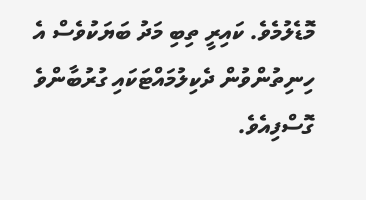މޮޑެލުމެވެ. ކައިރީ ތިބި މަދު ބަޔަކުވެސް އެ ހިނިތުންވުން ދެކިލުމައްޓަކައި ގުރުބާންވެ ގޮސްފިއެވެ.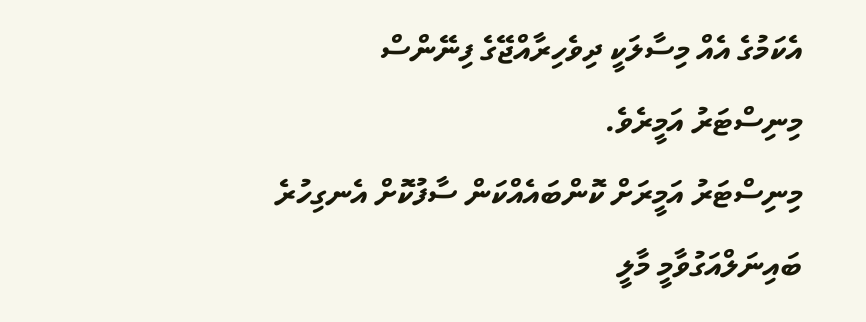އެކަމުގެ އެއް މިސާލަކީ ދިވެހިރާއްޖޭގެ ފިނޭންސް މިނިސްޓަރު އަމީރެވެ.
މިނިސްޓަރު އަމީރަށް ކޮންބައެއްކަން ސާފުކޮށް އެނގިހުރެ ބައިނަލްއަގުވާމީ މާލީ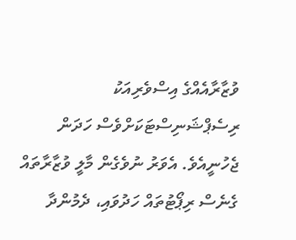ވުޒާރާއެއްގެ އިސްވެރިއަކު ރިސެޕްޝަނިސްޓަކަށްވެސް ހަދަން ޖެހުނީއެވެ. އެވަރު ނުވެގެން މާލީ ވުޒާރާތައް ގެނެސް ރިޕޯޓުތައް ހަދުވައި، ދެމުންދާ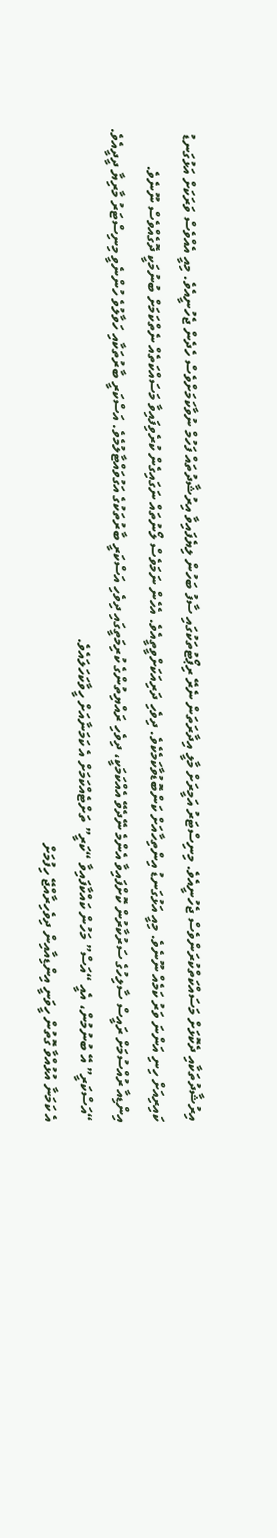އިރުޝާދުތަކާއި ދެކޮޅަށް މަސައްކަތްކުރަންވެސް ޖެހުނީއެވެ. މިނިސްޓަރު އަމީރަށް މާލީ އިދާރަތަން ނެރޭ ރިޕޯޓުތަކުގައި ސާފު ބަހުން ލިޔެފައިވާ އިރުޝާދުތައް ފަހުމް ނުވާކަމަށްވެސް ހެދެން ޖެހުނީއެވެ. މިއީ އެއްވެސް ވަރަކަށް އަޅުގަނޑު ކައިރިއަށް ހިނި އަންނަ ވަރު ކަމެއް ނޫނެވެ. މިއީ އަޅުގަނޑު އިންތިހާއަށް ކަންބޮޑުވާކަމެކެވެ. ދިވެހި ދަރިއަކަށްވީތީއެވެ. އެހެން ނަމަވެސް ލޯނުތައް ނަގައިގެން ކުރެވިފައިވާ މަސައްކަތެއް ނެތްކަމަށް ބުނުމަކީ ދޮގެއްވެސް ނޫނެވެ.
އިންޑިއާ ރުއްސުމަށް ރައީސް ސާލިހުގެ ސަރުކާރުން ކޮށްފައިވާ އެންމެ ނޭދެވޭ އެއްކަމަކީ، ދިވެހި ރައްޔިތުންގެ ކުރިމަތީގައި ދިވެހި އަސްކަރީ ބާރުތަކުގެ އަގުވައްޓާލުމެވެ. އަސްކަރީ ބާރުތަކާއި ހަވާލުވެ ހުންނެވީ މިނިސްޓަރު މާރިޔާ ދީދީއެވެ. “އަސްކަރީ” އޭ ބުނުމުން، އެއީ “އަސް” މަހުން ކައްކާފައިވާ “ކަރީ” ތަށްޓެއްކަމަށް އެ ކަމަނާއަށް ހީވާކަހަލައެވެ.
އެ ކަމަނާ އުޅުއްވާ ގޮތުން ހީވަނީ އިންޑިއާއިން ދިވެހިރާއްޖޭ ހިފުމަށް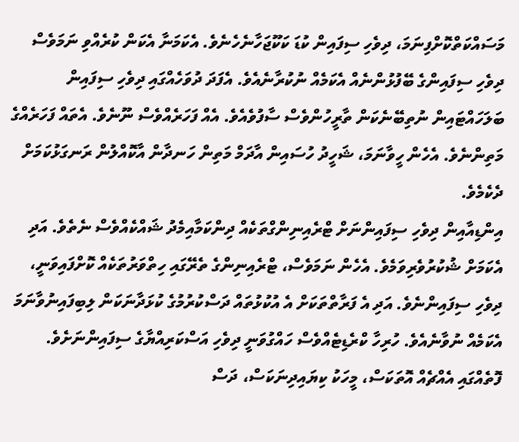މަސައްކަތްކޮށްފިނަމަ، ދިވެހި ސިފައިން ކުޑަ ކަކޫޖަހާނެހެނެވެ. އެކަމަނާ އެކަން ކުރެއްވި ނަމަވެސް ދިވެހި ސިފައިންގެ ބޭފުޅުންނެއް އެކަމެއް ނުކުރާނެއެވެ. އެފަދަ ދުވަހެއްގައި ދިވެހި ސިފައިން ބަލަހައްޓައިން ނުތިބޭނެކަން ތާރީހުންވެސް ސާފުވެއެވެ. އެއް ފަހަރެއްވެސް ނޫނެވެ. އެތައް ފަހަރެއްގެ މަތިންނެވެ. އެހެން ހީވާނަމަ، ޝަހީދު ހުސައިން އާދަމް މަތިން ހަނދާން އާކޮއްލުން ރަނގަޅުކަމަށް ދެކެމެވެ.
އިންޑިއާއިން ދިވެހި ސިފައިންނަށް ޓްރެއިނިންގްތަކެއް ދިންކަމާއިމެދު ޝައްކެއްވެސް ނެތެވެ. އަދި އެކަމަށް ޝުކުރުވެރިވަމެވެ. އެހެން ނަމަވެސް، ޓްރެއިނިންގެ ތެރޭގައި ހިތްވަރުތަކެއް ކޮށްފައިވަނީ، ދިވެހި ސިފައިންނެވެ. އަދި އެ ފަރާތްތަކަށް އެ އުކުޅުތައް ދަސްކުރުމުގެ ކުޅަދާނަކަން ލިބިފައިނުވާނަމަ އެކަމެއް ނުވާނެއެވެ. ހުރިހާ ކްރެޑިޓެއްވެސް ހައްގުވަނީ ދިވެހި އަސްކަރިއްޔާގެ ސިފައިންނަށެވެ. ފޮތެއްގައި އެއްޗެއް އޮތަކަސް، މީހަކު ކިޔައިދިނަކަސް، ދަސް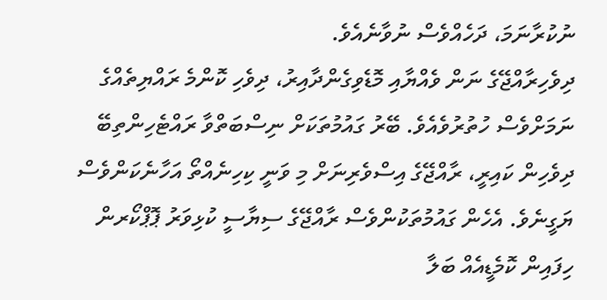ނުކުރާނަމަ، ދަހެއްވެސް ނުވާނެއެވެ.
ދިވެހިރާއްޖޭގެ ނަން ވެއްޔާއި މޮޑެވިގެންދާއިރު، ދިވެހި ކޮންމެ ރައްޔިތެއްގެ ނަމަށްވެސް ހުތުރުވެއެވެ. ބޭރު ގައުމުތަކަށް ނިސްބަތްވާ ރައްޓެހިންތިބޭ ދިވެހިން ކައިރީ، ރާއްޖޭގެ އިސްވެރިނަށް މި ވަނީ ކިހިނެއްތޯ އަހާނެކަންވެސް ޔަގީނެވެ. އެހެން ގައުމުތަކުންވެސް ރާއްޖޭގެ ސިޔާސީ ކުޅިވަރު ޕޮޕްކޯރން ހިފައިން ކޮމެޑީއެއް ބަލާ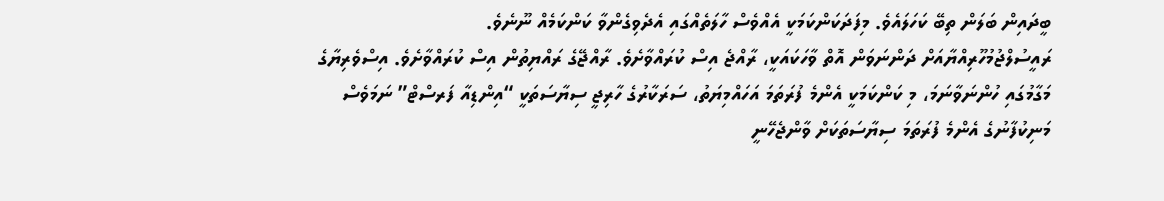ބީދައިން ބަލަން ތިބޭ ކަހަލައެވެ. މިފަދަކަންކަމަކީ އެއްވެސް ހާލަތެއްގައި އެދެވިގެންވާ ކަންކަމެއް ނޫނެވެ.
ރައީސުލްޖުމުހޫރިއްޔާއަށް ދަންނަވަން އޮތް ވާހަކައަކީ، ރާއްޖެ އިސް ކުރައްވާށެވެ. ރާއްޖޭގެ ރައްޔިތުން އިސް ކުރައްވާށެވެ. އިސްވެރިޔާގެ މަގާމުގައި ހުންނަވާނަމަ، މި ކަންކަމަކީ އެންމެ ފުރަތަމަ އަހައްމިޔަތު، ސަރަކާރުގެ ހާރިޖީ ސިޔާސަތަކީ “އިންޑިއާ ފަރސްޓް” ނަމަވެސް މަނިކުފާނުގެ އެންމެ ފުރަތަމަ ސިޔާސަތަކަށް ވާންޖެހޭނީ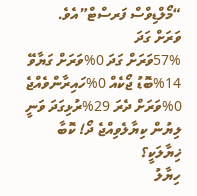“މޯލްޑިވްސް ފަރސްޓް”އެވެ.
ވަރަށް ގަދަ
57%ވަރަށް ގަދަ 0%ވަރަށް ގަޔާވޭ 14%ބޮޑު ޖޯކެއް 0%ހައިރާންވެއްޖެ 0%ވަރަށް ދެރަ 29%ރުޅިގަދަ ވަނީ
ލިޔުން ކިޔާލެވިއްޖެ ދޯ! ކޮބާ ޚިޔާލަކީ؟
ހިޔާލު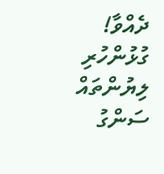ދެއްވާ!
ގުޅުންހުރި ލިޔުންތައް
ސަންގު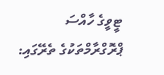ޓީވީގެ ހާއްސަ ޕްރޮގްރާމްތަކުގެ ތެރޭގައި: